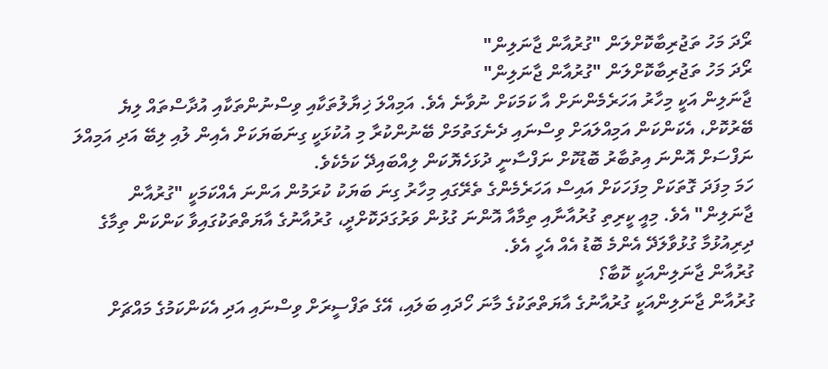ރޯދަ މަހު ތަޖުރިބާކޮށްލަން "ގުރުއާން ޖާނަލިން"
ރޯދަ މަހު ތަޖުރިބާކޮށްލަން "ގުރުއާން ޖާނަލިން"
ޖާނަލިން އަކީ މިހާރު އަހަރެމެންނަށް އާ ކަމަކަށް ނުވާނެ އެވެ. އަމިއްލަ ޚިޔާލުތަކާއި ވިސްނުންތަކާއި އުދާސްތައް ލިޔެ ބޭރުކޮށް، އެކަންކަން އަމިއްލައަށް ވިސްނައި ދެނެގަތުމަށް ބޭނުންކުރާ މި އުކުޅަކީ ގިނަބަޔަކަށް އެއިން ލުއި ލިބޭ އަދި އަމިއްލަ ނަފްސަށް އޮންނަ އިތުބާރު ބޮޑުކޮށް ނަފްސާނީ ދުޅަހެޔޮކަން ލިއްބައިދޭ ކަމެކެވެ.
ހަމަ މިފަދަ ގޮތަކަށް މިފަހަކަށް އައިސް އަހަރެމެންގެ ތެރޭގައި މިހާރު ގިނަ ބަޔަކު ކުރަމުން އަންނަ އެއްކަމަކީ "ގުރުއާން ޖާނަލިން" އެވެ. މިއީ ކީރިތި ގުރުއާނާއި ތިމާއާ އޮންނަ ގުޅުން ވަރުގަދަކޮށްދީ، ގުރުއާނުގެ އާޔަތްތަކުގައިވާ ކަންކަން ތިމާގެ ދިރިއުޅުމާ ގުޅުވާލަދޭ އެންމެ ބޮޑު އެއް އެހީ އެވެ.
ގުރުއާން ޖާނަލިންއަކީ ކޮބާ؟
ގުރުއާން ޖާނަލިންއަކީ ގުރުއާނުގެ އާޔަތްތަކުގެ މާނަ ހޯދައި ބަލައި، އޭގެ ތަފްސީރަށް ވިސްނައި އަދި އެކަންކަމުގެ މައްޗަށް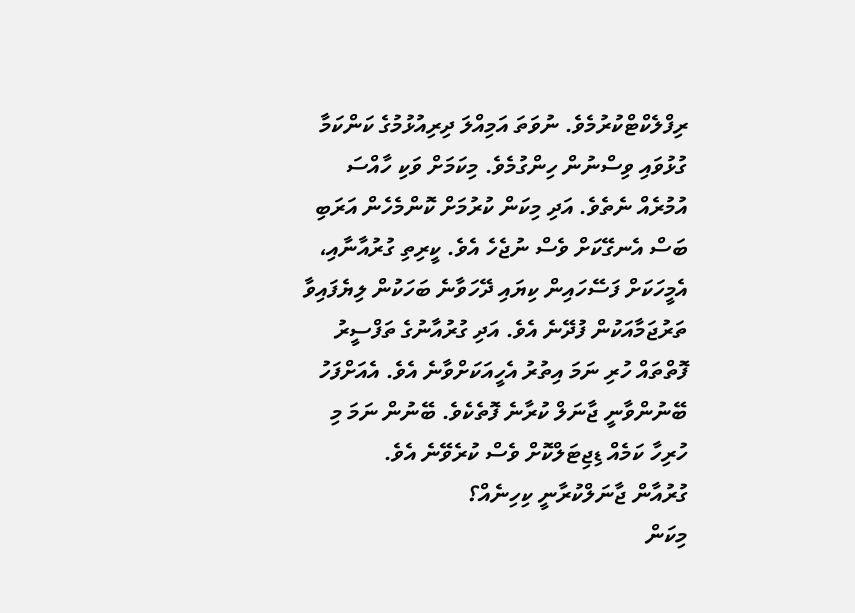ރިފްލެކްޓްކުރުމެވެ. ނުވަތަ އަމިއްލަ ދިރިއުޅުމުގެ ކަންކަމާ ގުޅުވައި ވިސްނުން ހިންގުމެވެ. މިކަމަށް ވަކި ހާއްސަ އުމުރެއް ނެތެވެ. އަދި މިކަން ކުރުމަށް ކޮންމެހެން އަރަބި ބަސް އެނގޭކަށް ވެސް ނުޖެހެ އެވެ. ކީރިތި ގުރުއާނާއި، އެމީހަކަށް ފަސޭހައިން ކިޔައި ދޭހަވާނެ ބަހަކުން ލިޔެފައިވާ ތަރުޖަމާއަކުން ފުދޭނެ އެވެ. އަދި ގުރުއާނުގެ ތަފްސީރު ފޮތްތައް ހުރި ނަމަ އިތުރު އެހީއަކަށްވާނެ އެވެ. އެއަށްފަހު ބޭނުންވާނީ ޖާނަލް ކުރާނެ ފޮތެކެވެ. ބޭނުން ނަމަ މި ހުރިހާ ކަމެއް ޑިޖިޓަލްކޮށް ވެސް ކުރެވޭނެ އެވެ.
ގުރުއާން ޖާނަލްކުރާނީ ކިހިނެއް؟
މިކަން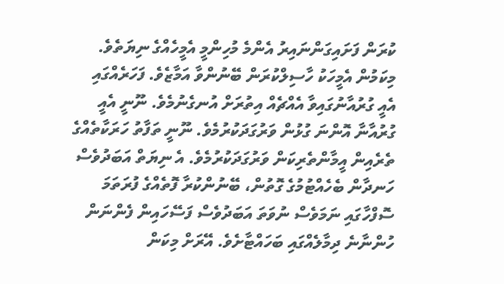ކުރަން ފަށައިގަންނައިރު އެންމެ މުހިންމީ އެމީހެއްގެ ނިޔަތެވެ. މިކަމުން އެމީހަކު ހާސިލްކުރަން ބޭނުންވާ އަމާޒެވެ. ފަހަރެއްގައި އެއީ ގުރުއާނުގައިވާ އެއްޗެއް އިތުރަށް އުނގެނުމެވެ. ނޫނީ އެއީ ގުރުއާނާ އޮންނަ ގުޅުން ވަރުގަދަކުރުމެވެ. ނޫނީ ތަފާތު ހަރަކާތެއްގެ ތެރެއިން އީމާންތެރިކަން ވަރުގަދަކުރުމެވެ. އެ ނިޔަތް އަބަދުވެސް ހަނދާން ބެހެއްޓުމުގެ ގޮތުން، ބޭނުންކުރާ ފޮތެއްގެ ފުރަތަމަ ސޮފްހާގައި ނަމަވެސް ނުވަތަ އަބަދުވެސް ފަސޭހައިން ފެންނަން ހުންނާނެ ދިމާލެއްގައި ބަހައްޓާށެވެ. އޭރަށް މިކަން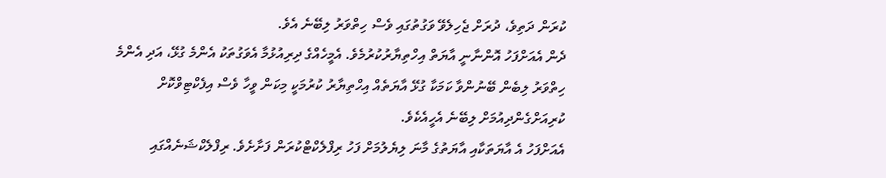ކުރަން ދަތިވެ، ދުރަށް ޖެހިލެވޭ ވަގުތުގައި ވެސް ހިތްވަރު ލިބޭނެ އެވެ.
ދެން އެއަށްފަހު އޮންނާނީ އާޔަތް އިހްތިޔާރުކުރުމެވެ. އެމީހެއްގެ ދިރިއުޅުމާ އެވަގުތަކު އެންމެ ގުޅޭ، އަދި އެންމެ ހިތްވަރު ލިބެން ބޭނުންވާ ކަމަކާ ގުޅޭ އާޔަތެއް އިހްތިޔާރު ކުރުމަކީ މިކަން ވީހާ ވެސް އިފެކްޓިވްކޮށް ކުރިއަށްގެންދިއުމަށް ލިބޭނެ އެހީއެކެވެ.
އެއަށްފަހު އެ އާޔަތަކާއި އާޔަތުގެ މާނަ ލިޔެލުމަށް ފަހު ރިފްލެކްޓްކުރަން ފަށާށެވެ. ރިފްލެކްޝަނެއްގައި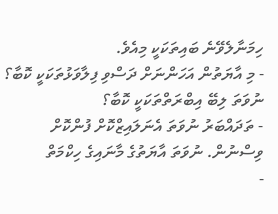ހިމަނާލެވޭނެ ބައިތަކަކީ މިއެވެ.
- މި އާޔަތުން އަހަންނަށް ދަސްވި ފިލާވަޅުތަކަކީ ކޮބާ؟ ނުވަތަ ލިބޭ އިބްރަތްތަކަކީ ކޮބާ؟
- ތަދައްބަރު ނުވަތަ އެނަލައިޒްކޮށް ފުންކޮށް ވިސްނުން. ނުވަތަ އާޔަތުގެ މާނައިގެ ހިކްމަތް
-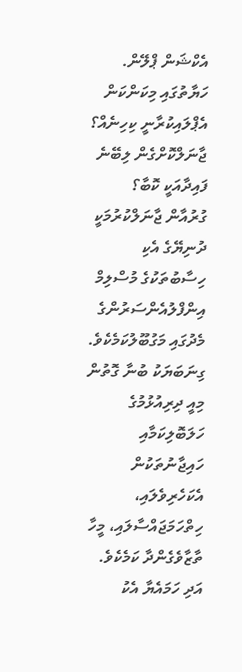އެކްޝަން ޕްލޭން. ހަޔާތުގައި މިކަންކަން އެޕްލައިކުރާނީ ކިހިނެއް؟
ޖާނަލްކޮށްގެން ލިބޭނެ ފައިދާއަކީ ކޮބާ؟
ގުރުއާން ޖާނަލްކުރުމަކީ ދުނިޔޭގެ އެކި ހިސާބުތަކުގެ މުސްލިމް އިންފްލުއެންސަރުންގެ މެދުގައި މަގުބޫލުކަމެކެވެ. ގިނަބަޔަކު ބުނާ ގޮތުން މިއީ ދިރިއުޅުމުގެ ހަލަބޮލިކަމާއި ހައިޖާނުތަކުން އެކަހެރިވެލައި، ހިތްހަމަޖައްސާލައި، މީހާ ތާޒާވެގެންދާ ކަމެކެވެ. އަދި ހަމައެޔާ އެކު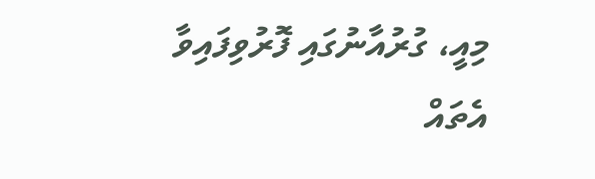މިއީ، ގުރުއާނުގައި ފޮރުވިފައިވާ އެތައް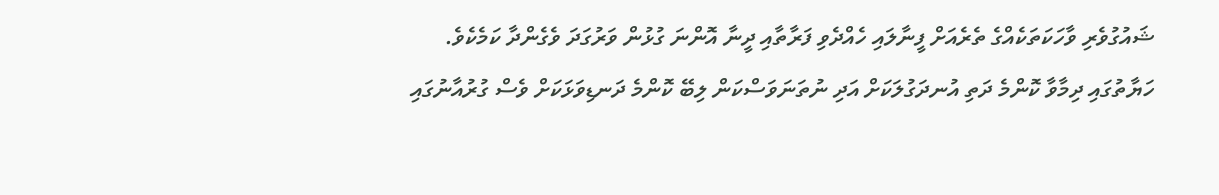ޝައުގުވެރި ވާހަކަތަކެއްގެ ތެރެއަށް ފީނާލައި ހެއްދެވި ފަރާތާއި ދީނާ އޮންނަ ގުޅުން ވަރުގަދަ ވެގެންދާ ކަމެކެވެ.
ހަޔާތުގައި ދިމާވާ ކޮންމެ ދަތި އުނދަގުލަކަށް އަދި ނުތަނަވަސްކަން ލިބޭ ކޮންމެ ދަނޑިވަޅަކަށް ވެސް ގުރުއާނުގައި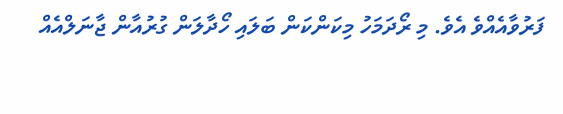ފަރުވާއެއްވެ އެވެ. މި ރޯދަމަހު މިކަންކަން ބަލައި ހޯދާލަން ގުރުއާން ޖާނަލްއެއް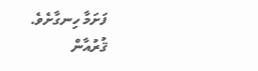ފަށަމާ ހިނގާށެވެ.
ޤުރުއާން